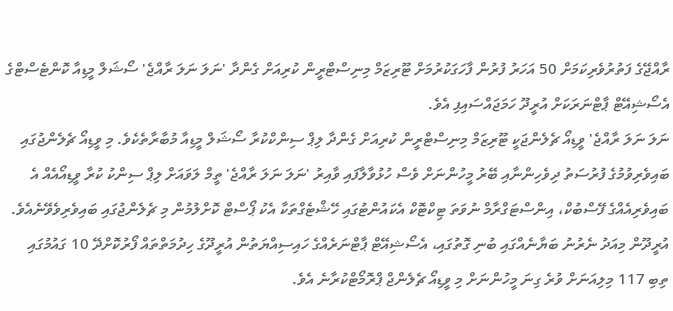ރާއްޖޭގެ ފަތުރުވެރިކަމަށް 50 އަހަރު ފުރުން ފާހަގަކުރުމަށް ޓޫރިޒަމް މިނިސްޓްރީން ކުރިއަށް ގެންދާ 'ނަލަ ނަލަ ރާއްޖެ' ސޯޝަލް މީޑިއާ ކޮންޓެސްޓްގެ އެސޯޝިއޭޓް ޕާޓްނަރަކަށް އުރީދޫ ހަމަޖައްސައިފި އެވެ.
ނަލަ ނަލަ ރާއްޖެ' ވީޑިއޯ ޗެލެންޖަކީ ޓޫރިޒަމް މިނިސްޓްރީން ކުރިއަށް ގެންދާ ލިޕް ސިންކްކުރާ ސޯޝަލް މީޑިއާ މުބާރާތެކެވެ. މި ވީޑިއޯ ޗެލެންޖުގައި ބައިވެރިވުމުގެ ފުރުސަތު ދިވެހިންނާއި ބޭރު މީހުންނަށް ވެސް ހުޅުވާލާފައި ވާއިރު 'ނަލަ ނަލަ ރާއްޖެ' ތީމް ލަވައަށް ލިޕް ސިންކު ކުރާ ވީޑިއޯއެއް އެ ބައިވެރިއެއްގެ ފޭސްބުކް، އިންސްޓަގްރާމް ނުވަތަ ޓިކްޓޮކް އެކައުންޓުގައި ހޭޝްޓެގްތަކާ އެކު ޕޯސްޓް ކޮށްލުމުން މި ޗެލެންޖުގައި ބައިވެރިވެވޭނެއެވެ.
އުރީދޫން މިއަދު ނެރުނު ބަޔާނެއްގައި ބުނި ގޮތުގައި، އެސޯޝިއޭޓް ޕާޓްނަރެއްގެ ހައިސިއްޔަތުން އުރީދޫގެ ހިދުމަތްތައް ފޯރުކޮށްދޭ 10 ގައުމުގައި ތިބި 117 މިލިއަނަށް ވުރެ ގިނަ މީހުންނަށް މި ވީޑިއޯ ޗެލެންޖް ޕްރޮމޯޓްކުރާނެ އެވެ.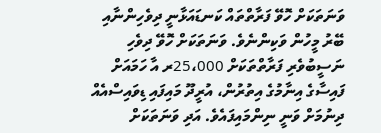ވަނަތަކަށް ހޮވޭ ފަރާތްތައް ކަނޑައަޅާނީ ދިވެހިންނާއި ބޭރު މީހުން ވަކިންނެވެ. ވަނަތަކަށް ހޮވޭ ދިވެހި ނަސީބުވެރި ފަރާތްތަކަށް 25،000ރ އާ ހަމައަށް ފައިސާގެ އިނާމުގެ އިތުރުން، އުރީދޫ މައިފައި ޑިވައިސްއެއް ދިނުމަށް ވަނީ ނިންމައިފައެވެ. އަދި ވަނަތަކަށް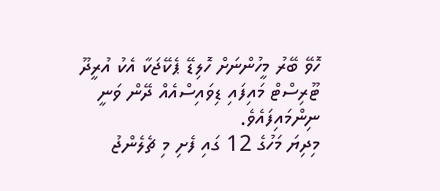ހޮވޭ ބޭރު މީހުންނަށް ހޮލިޑޭ ޕެކޭޖަކާ އެކު އުރީދޫ ޓޫރިސްޓް މައިފައި ޑިވައިސްއެއް ދޭން ވަނީ ނިންމައިފައެވެ.
މިދިޔަ މަހުގެ 12 ގައި ފެށި މި ޗެލެންޖު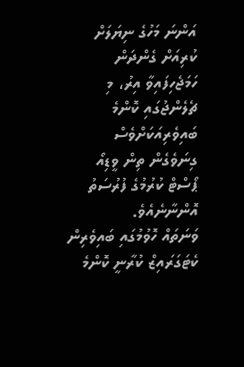އަންނަ މަހުގެ ނިޔަލަށް ކުރިއަށް ގެންދަން ހަމަޖެހިފައިވާ އިރު، މި ޗެލެންޖުގައި ކޮންމެ ބައިވެރިއަކަށްވެސް ގިނަވެގެން ތިން ވީޑިއޯ ޕޯސްޓް ކުރުމުގެ ފުރުސަތު އޮންނާނެއެވެ.
ވަނަތައް ހޮވުމުގައި ބައިވެރިން ކެޓަގަރައިޒް ކުރާނީ ކޮންމެ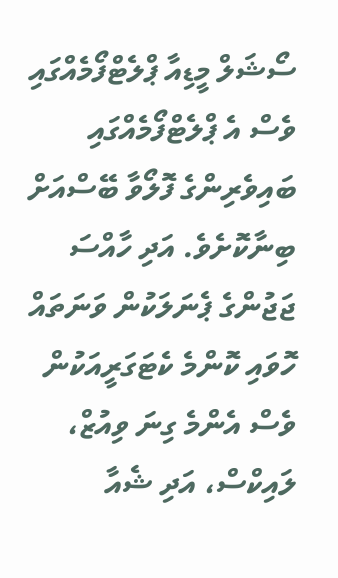ސޯޝަލް މީޑިއާ ޕްލެޓްފޯމެއްގައި ވެސް އެ ޕްލެޓްފޯމެއްގައި ބައިވެރިންގެ ފޮލޯވާ ބޭސްއަށް ބިނާކޮށެވެ. އަދި ހާއްސަ ޖަޖުންގެ ޕެނަލަކުން ވަނަތައް ހޮވައި ކޮންމެ ކެޓަގަރީއަކުން ވެސް އެންމެ ގިނަ ވިއުޒް، ލައިކްސް، އަދި ޝެއާ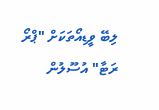ލިބޭ ވީޑިއޯތަކަށް "ޕްރޯ ރަޓާ" އުސޫލުން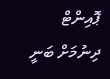ޕޮއިންޓް ދިނުމަށް ބަނީ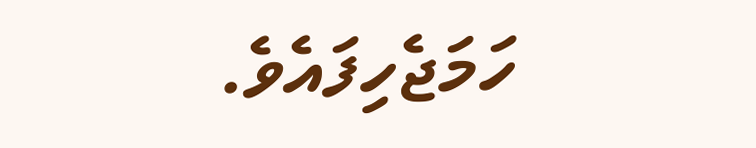ހަމަޖެހިފައެވެ.